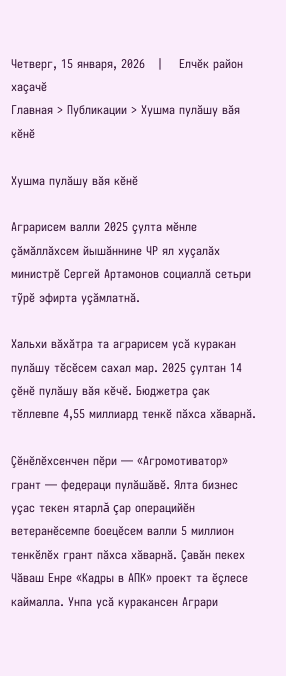Четверг, 15 января, 2026   |    Елчĕк район хаçачĕ
Главная > Публикации > Хушма пулăшу вăя кĕнĕ

Хушма пулăшу вăя кĕнĕ

Аграрисем валли 2025 çулта мĕнле çăмăллăхсем йышăннине ЧР ял хуçалăх министрĕ Сергей Артамонов социаллă сетьри тỹрĕ эфирта уçăмлатнă.

Хальхи вăхăтра та аграрисем усă куракан пулăшу тĕсĕсем сахал мар. 2025 çултан 14 çĕнĕ пулăшу вăя кĕчĕ. Бюджетра çак тĕллевпе 4,55 миллиард тенкĕ пăхса хăварнă.

Çĕнĕлĕхсенчен пĕри — «Агромотиватор» грант — федераци пулăшăвĕ. Ялта бизнес уçас текен ятарлă çар операцийĕн ветеранĕсемпе боецĕсем валли 5 миллион тенкĕлĕх грант пăхса хăварнă. Çавăн пекех Чăваш Енре «Кадры в АПК» проект та ĕçлесе каймалла. Унпа усă куракансен Аграри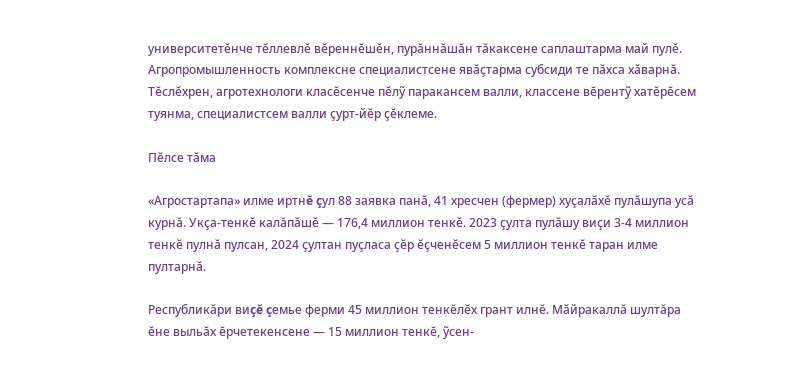университетĕнче тĕллевлĕ вĕреннĕшĕн, пурăннăшăн тăкаксене саплаштарма май пулĕ. Агропромышленность комплексне специалистсене явăçтарма субсиди те пăхса хăварнă. Тĕслĕхрен, агротехнологи класĕсенче пĕлỹ паракансем валли, классене вĕрентỹ хатĕрĕсем туянма, специалистсем валли çурт-йĕр çĕклеме.

Пĕлсе тăма

«Агростартапа» илме иртнĕ çул 88 заявка панă, 41 хресчен (фермер) хуçалăхĕ пулăшупа усă курнă. Укçа-тенкĕ калăпăшĕ — 176,4 миллион тенкĕ. 2023 çулта пулăшу виçи 3-4 миллион тенкĕ пулнă пулсан, 2024 çултан пуçласа çĕр ĕçченĕсем 5 миллион тенкĕ таран илме пултарнă.

Республикăри виçĕ çемье ферми 45 миллион тенкĕлĕх грант илнĕ. Мăйракаллă шултăра ĕне выльăх ĕрчетекенсене — 15 миллион тенкĕ, ỹсен-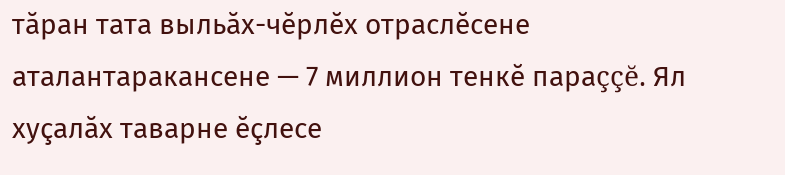тăран тата выльăх-чĕрлĕх отраслĕсене аталантаракансене — 7 миллион тенкĕ параççĕ. Ял хуçалăх таварне ĕçлесе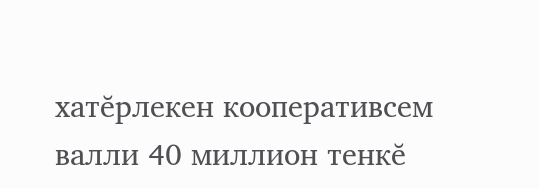хатĕрлекен кооперативсем валли 40 миллион тенкĕ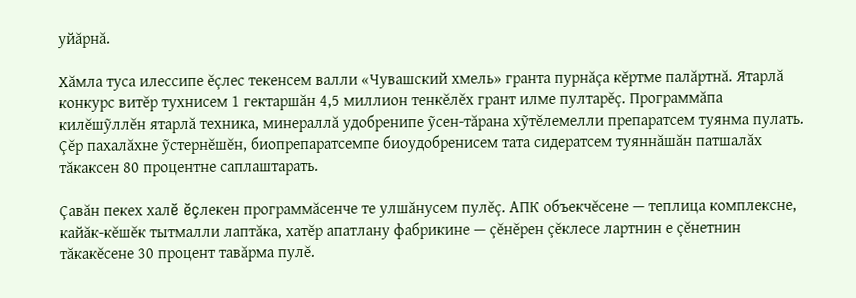уйăрнă.

Хăмла туса илессипе ĕçлес текенсем валли «Чувашский хмель» гранта пурнăçа кĕртме палăртнă. Ятарлă конкурс витĕр тухнисем 1 гектаршăн 4,5 миллион тенкĕлĕх грант илме пултарĕç. Программăпа килĕшỹллĕн ятарлă техника, минераллă удобренипе ỹсен-тăрана хỹтĕлемелли препаратсем туянма пулать. Çĕр пахалăхне ỹстернĕшĕн, биопрепаратсемпе биоудобренисем тата сидератсем туяннăшăн патшалăх тăкаксен 80 процентне саплаштарать.

Çавăн пекех халĕ ĕçлекен программăсенче те улшăнусем пулĕç. АПК объекчĕсене — теплица комплексне, кайăк-кĕшĕк тытмалли лаптăка, хатĕр апатлану фабрикине — çĕнĕрен çĕклесе лартнин е çĕнетнин тăкакĕсене 30 процент тавăрма пулĕ.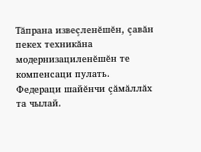Тăпрана извеçленĕшĕн, çавăн пекех техникăна модернизациленĕшĕн те компенсаци пулать. Федераци шайĕнчи çăмăллăх та чылай.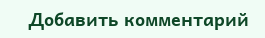Добавить комментарий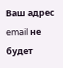Ваш адрес email не будет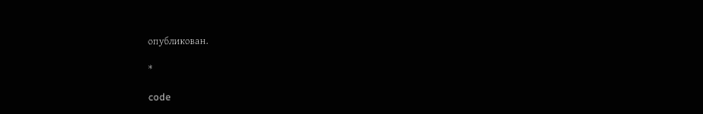опубликован.

*

code